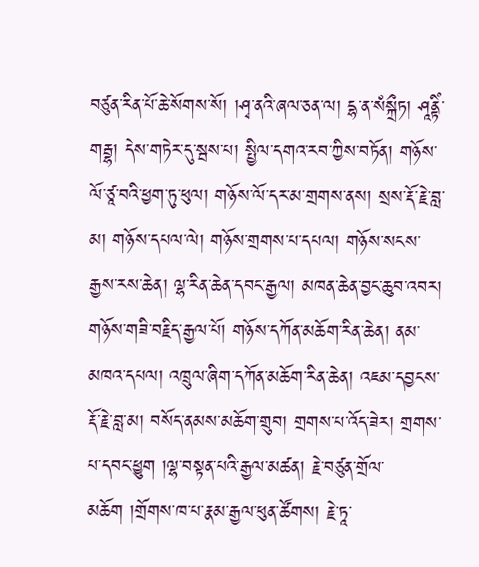བཙུན་རིན་པོ་ཆེ་སོགས་སོ། །ཤྭ་ནའི་ཞལ་ཅན་ལ། དྷ་ན་སཾསྐྲྀཏ། ཤཱནྟིཾ་གརྦྷ། དེས་གཏེར་དུ་སྦས་པ། སྤྱིལ་དགའ་རབ་ཀྱིས་བཏོན། གཉོས་ལོ་ཙཱ་བའི་ཕྱག་ཏུ་ཕུལ། གཉོས་ལོ་དར་མ་གྲགས་ནས། སྲས་རྡོ་རྗེ་བླ་མ། གཉོས་དཔལ་ལེ། གཉོས་གྲགས་པ་དཔལ། གཉོས་སངས་རྒྱས་རས་ཆེན། ལྷ་རིན་ཆེན་དབང་རྒྱལ། མཁན་ཆེན་བྱང་ཆུབ་འབར། གཉོས་གཟི་བརྗིད་རྒྱལ་པོ། གཉོས་དཀོན་མཆོག་རིན་ཆེན། ནམ་མཁའ་དཔལ། འཁྲུལ་ཞིག་དཀོན་མཆོག་རིན་ཆེན། འཇམ་དབྱངས་རྡོ་རྗེ་བླ་མ། བསོད་ནམས་མཆོག་གྲུབ། གྲགས་པ་འོད་ཟེར། གྲགས་པ་དབང་ཕྱུག །ལྷ་བསྟན་པའི་རྒྱལ་མཚན། རྗེ་བཙུན་གྲོལ་མཆོག །གྲོགས་ཁ་པ་རྣམ་རྒྱལ་ཕུན་ཚོགས། རྗེ་ཏཱ་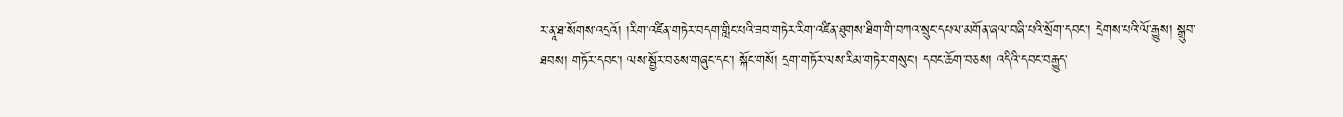ར་ནཱ་ཐ་སོགས་འདྲའོ། །རིག་འཛིན་གཏེར་བདག་གླིང་པའི་ཟབ་གཏེར་རིག་འཛིན་ཐུགས་ཐིག་གི་བཀའ་སྲུང་དཔལ་མགོན་ཞལ་བཞི་པའི་སྲོག་དབང་། དྲེགས་པའི་ལོ་རྒྱུས། སྒྲུབ་ཐབས། གཏོར་དབང་། ལས་སྦྱོར་བཅས་གཞུང་དང་། སྐོང་གསོ། དྲག་གཏོར་ལས་རིམ་གཏེར་གསུང། དབང་ཆོག་བཅས། འདིའི་དབང་བརྒྱུད་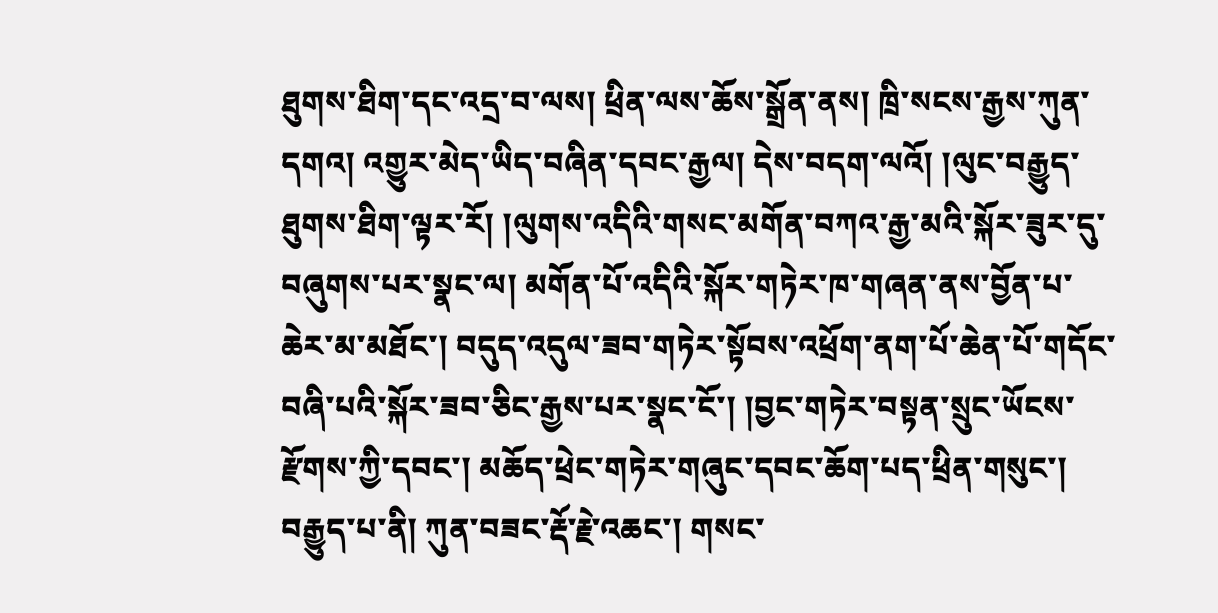ཐུགས་ཐིག་དང་འདྲ་བ་ལས། ཕྲིན་ལས་ཆོས་སྒྲོན་ནས། ཁྲི་སངས་རྒྱས་ཀུན་དགའ། འགྱུར་མེད་ཡིད་བཞིན་དབང་རྒྱལ། དེས་བདག་ལའོ། །ལུང་བརྒྱུད་ཐུགས་ཐིག་ལྟར་རོ། །ལུགས་འདིའི་གསང་མགོན་བཀའ་རྒྱ་མའི་སྐོར་ཟུར་དུ་བཞུགས་པར་སྣང་ལ། མགོན་པོ་འདིའི་སྐོར་གཏེར་ཁ་གཞན་ནས་བྱོན་པ་ཆེར་མ་མཐོང་། བདུད་འདུལ་ཟབ་གཏེར་སྟོབས་འཕྲོག་ནག་པོ་ཆེན་པོ་གདོང་བཞི་པའི་སྐོར་ཟབ་ཅིང་རྒྱས་པར་སྣང་ངོ་། །བྱང་གཏེར་བསྟན་སྲུང་ཡོངས་རྫོགས་ཀྱི་དབང་། མཆོད་ཕྲེང་གཏེར་གཞུང་དབང་ཆོག་པད་ཕྲིན་གསུང་། བརྒྱུད་པ་ནི། ཀུན་བཟང་རྡོ་རྗེ་འཆང་། གསང་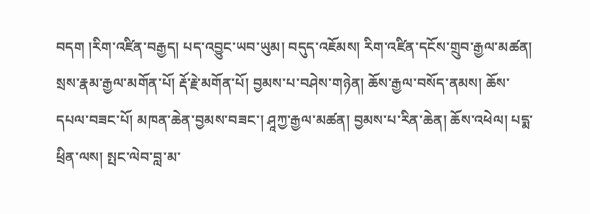བདག །རིག་འཛིན་བརྒྱད། པད་འབྱུང་ཡབ་ཡུམ། བདུད་འཇོམས། རིག་འཛིན་དངོས་གྲུབ་རྒྱལ་མཚན། སྲས་རྣམ་རྒྱལ་མགོན་པོ། རྡོ་རྗེ་མགོན་པོ། བྱམས་པ་བཤེས་གཉེན། ཆོས་རྒྱལ་བསོད་ནམས། ཆོས་དཔལ་བཟང་པོ། མཁན་ཆེན་བྱམས་བཟང་། ཤཱཀྱ་རྒྱལ་མཚན། བྱམས་པ་རིན་ཆེན། ཆོས་འཕེལ། པདྨ་ཕྲིན་ལས། སྤང་ལེབ་བླ་མ་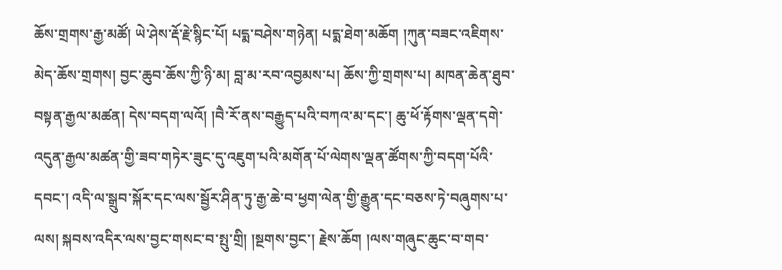ཆོས་གྲགས་རྒྱ་མཚོ། ཡེ་ཤེས་རྡོ་རྗེ་སྙིང་པོ། པདྨ་བཤེས་གཉེན། པདྨ་ཐེག་མཆོག །ཀུན་བཟང་འཇིགས་མེད་ཆོས་གྲགས། བྱང་ཆུབ་ཆོས་ཀྱི་ཉི་མ། བླ་མ་རབ་འབྱམས་པ། ཆོས་ཀྱི་གྲགས་པ། མཁན་ཆེན་ཐུབ་བསྟན་རྒྱལ་མཚན། དེས་བདག་ལའོ། །བཻ་རོ་ནས་བརྒྱུད་པའི་བཀའ་མ་དང་། ཆུ་ཕོ་རྟོགས་ལྡན་དགེ་འདུན་རྒྱལ་མཚན་གྱི་ཟབ་གཏེར་ཟུང་དུ་འཇུག་པའི་མགོན་པོ་ལེགས་ལྡན་ཚོགས་ཀྱི་བདག་པོའི་དབང་། འདི་ལ་སྒྲུབ་སྐོར་དང་ལས་སྦྱོར་ཤིན་ཏུ་རྒྱ་ཆེ་བ་ཕྱག་ལེན་གྱི་རྒྱུན་དང་བཅས་ཏེ་བཞུགས་པ་ལས། སྐབས་འདིར་ལས་བྱང་གསང་བ་སྤུ་གྲི། །སྔགས་བྱང་། རྗེས་ཆོག །ལས་གཞུང་ཆུང་བ་གབ་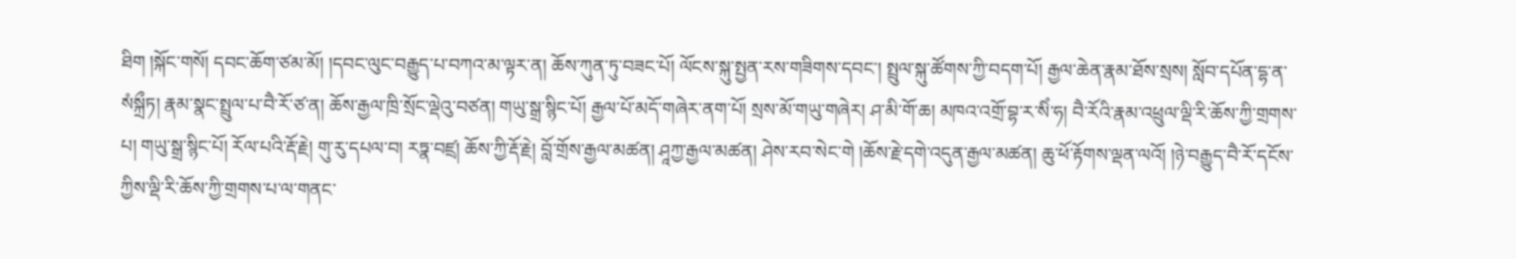ཐིག །སྐོང་གསོ། དབང་ཆོག་ཙམ་མོ། །དབང་ལུང་བརྒྱུད་པ་བཀའ་མ་ལྟར་ན། ཆོས་ཀུན་ཏུ་བཟང་པོ། ལོངས་སྐུ་སྤྱན་རས་གཟིགས་དབང་། སྤྲུལ་སྐུ་ཚོགས་ཀྱི་བདག་པོ། རྒྱལ་ཆེན་རྣམ་ཐོས་སྲས། སློབ་དཔོན་དྷ་ན་སཾསྐྲྀཏ། རྣམ་སྣང་སྤྲུལ་པ་བཻ་རོ་ཙ་ན། ཆོས་རྒྱལ་ཁྲི་སྲོང་ལྡེའུ་བཙན། གཡུ་སྒྲ་སྙིང་པོ། རྒྱལ་པོ་མདོ་གཞེར་ནག་པོ། སྲས་མོ་གཡུ་གཞེར། ཤ་མི་གོ་ཆ། མཁའ་འགྲོ་བྷ་ར་སིཾ་ཧ། བཻ་རོའི་རྣམ་འཕྲུལ་ལྡི་རི་ཆོས་ཀྱི་གྲགས་པ། གཡུ་སྒྲ་སྙིང་པོ། རོལ་པའི་རྡོ་རྗེ། གུ་རུ་དཔལ་བ། རཏྣ་བཛྲ། ཆོས་ཀྱི་རྡོ་རྗེ། བློ་གྲོས་རྒྱལ་མཚན། ཤཱཀྱ་རྒྱལ་མཚན། ཤེས་རབ་སེང་གེ །ཆོས་རྗེ་དགེ་འདུན་རྒྱལ་མཚན། ཆུ་ཕོ་རྟོགས་ལྡན་ལའོ། །ཉེ་བརྒྱུད་བཻ་རོ་དངོས་ཀྱིས་ལྡི་རི་ཆོས་ཀྱི་གྲགས་པ་ལ་གནང་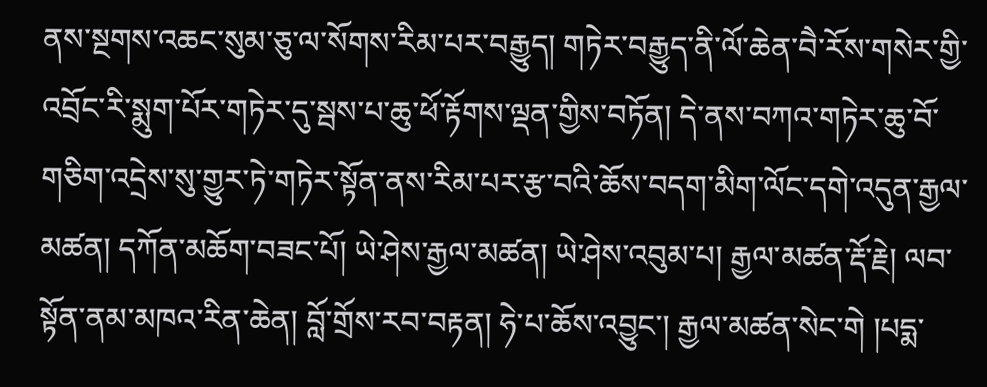ནས་སྔགས་འཆང་སུམ་ཅུ་ལ་སོགས་རིམ་པར་བརྒྱུད། གཏེར་བརྒྱུད་ནི་ལོ་ཆེན་བཻ་རོས་གསེར་གྱི་འབྲོང་རི་སྨུག་པོར་གཏེར་དུ་སྦས་པ་ཆུ་ཕོ་རྟོགས་ལྡན་གྱིས་བཏོན། དེ་ནས་བཀའ་གཏེར་ཆུ་བོ་གཅིག་འདྲེས་སུ་གྱུར་ཏེ་གཏེར་སྟོན་ནས་རིམ་པར་རྩ་བའི་ཆོས་བདག་མིག་ལོང་དགེ་འདུན་རྒྱལ་མཚན། དཀོན་མཆོག་བཟང་པོ། ཡེ་ཤེས་རྒྱལ་མཚན། ཡེ་ཤེས་འབུམ་པ། རྒྱལ་མཚན་རྡོ་རྗེ། ལབ་སྟོན་ནམ་མཁའ་རིན་ཆེན། བློ་གྲོས་རབ་བརྟན། ཧེ་པ་ཆོས་འབྱུང་། རྒྱལ་མཚན་སེང་གེ །པདྨ་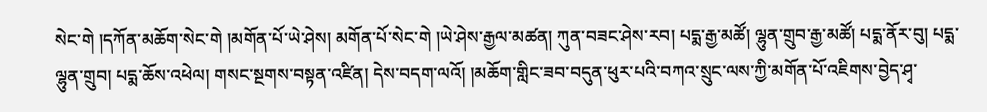སེང་གེ །དཀོན་མཆོག་སེང་གེ །མགོན་པོ་ཡེ་ཤེས། མགོན་པོ་སེང་གེ །ཡེ་ཤེས་རྒྱལ་མཚན། ཀུན་བཟང་ཤེས་རབ། པདྨ་རྒྱ་མཚོ། ལྷུན་གྲུབ་རྒྱ་མཚོ། པདྨ་ནོར་བུ། པདྨ་ལྷུན་གྲུབ། པདྨ་ཆོས་འཕེལ། གསང་སྔགས་བསྟན་འཛིན། དེས་བདག་ལའོ། །མཆོག་གླིང་ཟབ་བདུན་ཕུར་པའི་བཀའ་སྲུང་ལས་ཀྱི་མགོན་པོ་འཇིགས་བྱེད་ཤྭ་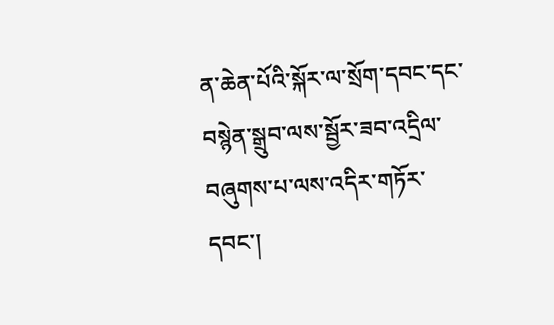ན་ཆེན་པོའི་སྐོར་ལ་སྲོག་དབང་དང་བསྙེན་སྒྲུབ་ལས་སྦྱོར་ཟབ་འདྲིལ་བཞུགས་པ་ལས་འདིར་གཏོར་དབང་།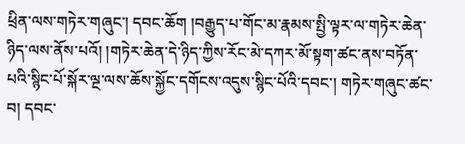ཕྲིན་ལས་གཏེར་གཞུང་། དབང་ཆོག །བརྒྱུད་པ་གོང་མ་རྣམས་སྤྱི་ལྟར་ལ་གཏེར་ཆེན་ཉིད་ལས་ནོས་པའོ། །གཏེར་ཆེན་དེ་ཉིད་ཀྱིས་རོང་མེ་དཀར་མོ་སྟག་ཚང་ནས་བཏོན་པའི་སྙིང་པོ་སྐོར་ལྔ་ལས་ཆོས་སྐྱོང་དགོངས་འདུས་སྙིང་པོའི་དབང་། གཏེར་གཞུང་ཚང་བ། དབང་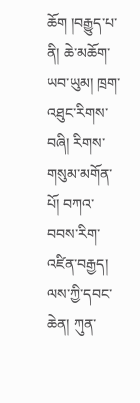ཆོག །བརྒྱུད་པ་ནི། ཆེ་མཆོག་ཡབ་ཡུམ། ཁྲག་འཐུང་རིགས་བཞི། རིགས་གསུམ་མགོན་པོ། བཀའ་བབས་རིག་འཛིན་བརྒྱད། ལས་ཀྱི་དབང་ཆེན། ཀུན་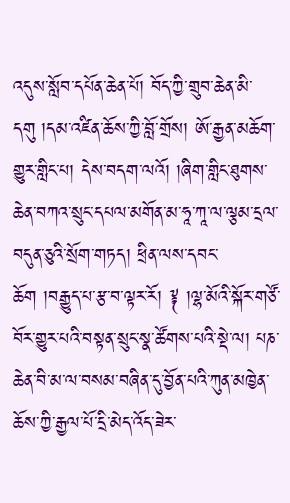འདུས་སློབ་དཔོན་ཆེན་པོ། བོད་ཀྱི་གྲུབ་ཆེན་མི་དགུ །དམ་འཛིན་ཆོས་ཀྱི་བློ་གྲོས། ཨོ་རྒྱན་མཆོག་གྱུར་གླིང་པ། དེས་བདག་ལའོ། །ཞིག་གླིང་ཐུགས་ཆེན་བཀའ་སྲུང་དཔལ་མགོན་མ་ཧཱ་ཀཱ་ལ་ལྕམ་དྲལ་བདུན་ཅུའི་སྲོག་གཏད། ཕྲིན་ལས་དབང་ཆོག །བརྒྱུད་པ་རྩ་བ་ལྟར་རོ། ༈ །ལྷ་མོའི་སྐོར་གཙོ་བོར་གྱུར་པའི་བསྟན་སྲུང་སྣ་ཚོགས་པའི་སྡེ་ལ། པཎ་ཆེན་བི་མ་ལ་བསམ་བཞིན་དུ་བྱོན་པའི་ཀུན་མཁྱེན་ཆོས་ཀྱི་རྒྱལ་པོ་དྲི་མེད་འོད་ཟེར་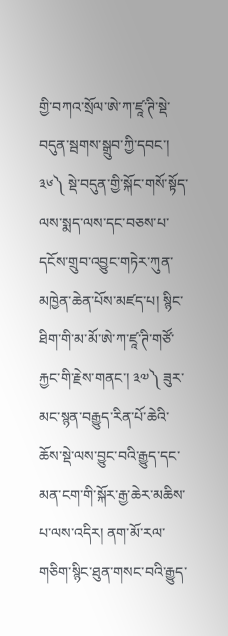གྱི་བཀའ་སྲོལ་ཨེ་ཀ་ཛཱ་ཊི་སྡེ་བདུན་སྦགས་སྒྲུབ་ཀྱི་དབང་། ༣༦༽ སྡེ་བདུན་གྱི་སྐོང་གསོ་སྟོད་ལས་སྨད་ལས་དང་བཅས་པ་དངོས་གྲུབ་འབྱུང་གཏེར་ཀུན་མཁྱེན་ཆེན་པོས་མཛད་པ། སྙིང་ཐིག་གི་མ་མོ་ཨེ་ཀ་ཛཱ་ཊི་གཙོ་རྐྱང་གི་རྗེས་གནང་། ༣༧༽ ཟུར་མང་སྙན་བརྒྱུད་རིན་པོ་ཆེའི་ཆོས་སྡེ་ལས་བྱུང་བའི་རྒྱུད་དང་མན་ངག་གི་སྐོར་རྒྱ་ཆེར་མཆིས་པ་ལས་འདིར། ནག་མོ་རལ་གཅིག་སྙིང་ཐུན་གསང་བའི་རྒྱུད་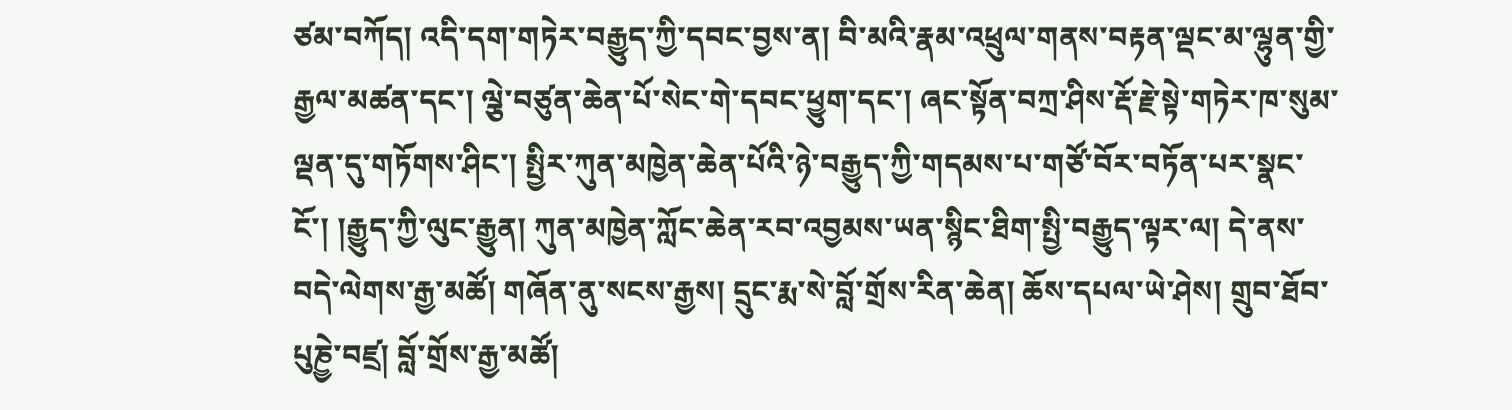ཙམ་བཀོད། འདི་དག་གཏེར་བརྒྱུད་ཀྱི་དབང་བྱས་ན། བི་མའི་རྣམ་འཕྲུལ་གནས་བརྟན་ལྡང་མ་ལྷུན་གྱི་རྒྱལ་མཚན་དང་། ལྕེ་བཙུན་ཆེན་པོ་སེང་གེ་དབང་ཕྱུག་དང་། ཞང་སྟོན་བཀྲ་ཤིས་རྡོ་རྗེ་སྟེ་གཏེར་ཁ་སུམ་ལྡན་དུ་གཏོགས་ཤིང་། སྤྱིར་ཀུན་མཁྱེན་ཆེན་པོའི་ཉེ་བརྒྱུད་ཀྱི་གདམས་པ་གཙོ་བོར་བཏོན་པར་སྣང་ངོ་། །རྒྱུད་ཀྱི་ལུང་རྒྱུན། ཀུན་མཁྱེན་ཀློང་ཆེན་རབ་འབྱམས་ཡན་སྙིང་ཐིག་སྤྱི་བརྒྱུད་ལྟར་ལ། དེ་ནས་བདེ་ལེགས་རྒྱ་མཚོ། གཞོན་ནུ་སངས་རྒྱས། དྲུང་རྨ་སེ་བློ་གྲོས་རིན་ཆེན། ཆོས་དཔལ་ཡེ་ཤེས། གྲུབ་ཐོབ་པུཎྱེ་བཛྲ། བློ་གྲོས་རྒྱ་མཚོ།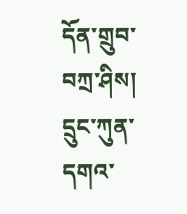དོན་གྲུབ་བཀྲ་ཤིས། དྲུང་ཀུན་དགའ་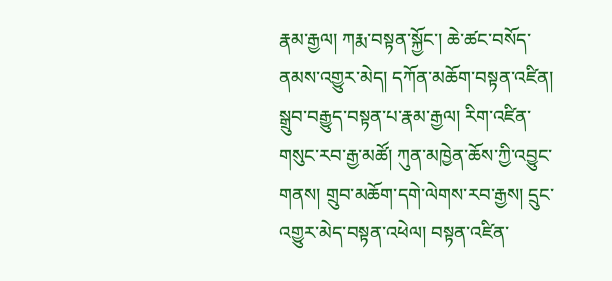རྣམ་རྒྱལ། ཀརྨ་བསྟན་སྐྱོང་། ཆེ་ཚང་བསོད་ནམས་འགྱུར་མེད། དཀོན་མཆོག་བསྟན་འཛིན། སྒྲུབ་བརྒྱུད་བསྟན་པ་རྣམ་རྒྱལ། རིག་འཛིན་གསུང་རབ་རྒྱ་མཚོ། ཀུན་མཁྱེན་ཆོས་ཀྱི་འབྱུང་གནས། གྲུབ་མཆོག་དགེ་ལེགས་རབ་རྒྱས། དྲུང་འགྱུར་མེད་བསྟན་འཕེལ། བསྟན་འཛིན་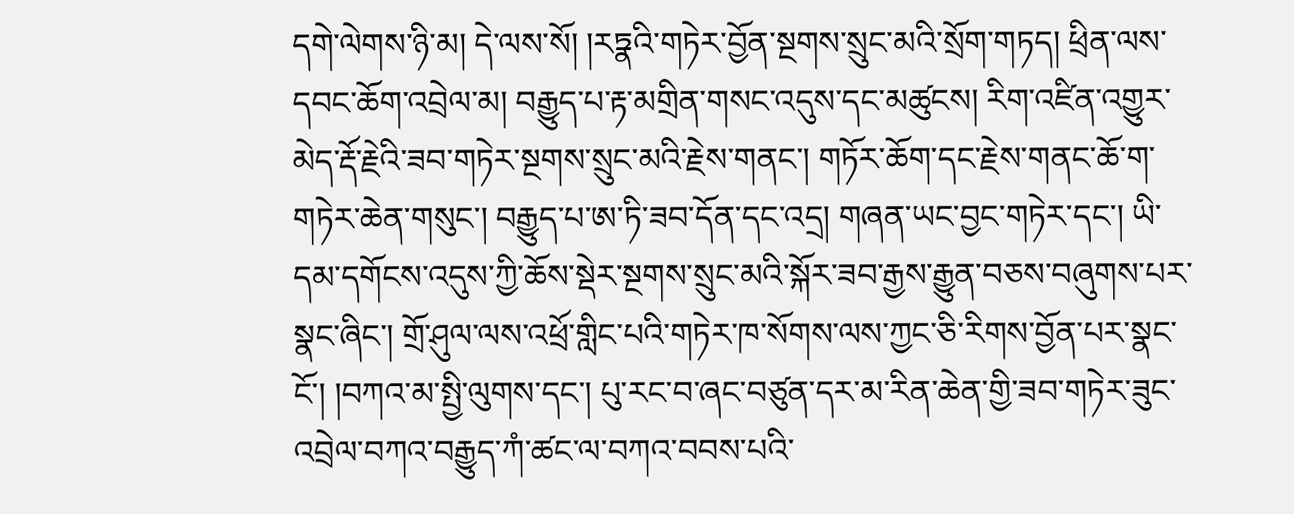དགེ་ལེགས་ཉི་མ། དེ་ལས་སོ། །རཏྣའི་གཏེར་བྱོན་སྔགས་སྲུང་མའི་སྲོག་གཏད། ཕྲིན་ལས་དབང་ཆོག་འབྲེལ་མ། བརྒྱུད་པ་རྟ་མགྲིན་གསང་འདུས་དང་མཚུངས། རིག་འཛིན་འགྱུར་མེད་རྡོ་རྗེའི་ཟབ་གཏེར་སྔགས་སྲུང་མའི་རྗེས་གནང་། གཏོར་ཆོག་དང་རྗེས་གནང་ཆོ་ག་གཏེར་ཆེན་གསུང་། བརྒྱུད་པ་ཨ་ཏི་ཟབ་དོན་དང་འདྲ། གཞན་ཡང་བྱང་གཏེར་དང་། ཡི་དམ་དགོངས་འདུས་ཀྱི་ཆོས་སྡེར་སྔགས་སྲུང་མའི་སྐོར་ཟབ་རྒྱས་རྒྱུན་བཅས་བཞུགས་པར་སྣང་ཞིང་། གྲོ་ཤུལ་ལས་འཕྲོ་གླིང་པའི་གཏེར་ཁ་སོགས་ལས་ཀྱང་ཅི་རིགས་བྱོན་པར་སྣང་ངོ་། །བཀའ་མ་སྤྱི་ལུགས་དང་། པུ་རང་བ་ཞང་བཙུན་དར་མ་རིན་ཆེན་གྱི་ཟབ་གཏེར་ཟུང་འབྲེལ་བཀའ་བརྒྱུད་ཀཾ་ཚང་ལ་བཀའ་བབས་པའི་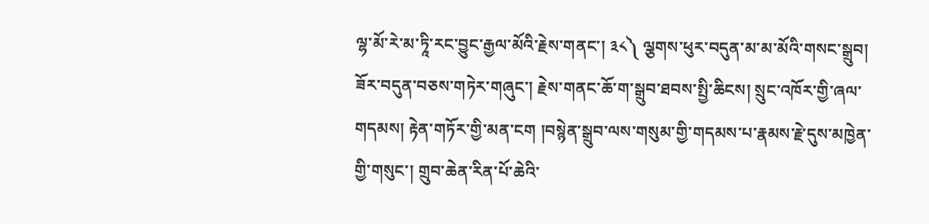ལྷ་མོ་རེ་མ་ཏཱི་རང་བྱུང་རྒྱལ་མོའི་རྗེས་གནང་། ༣༨༽ ལྕགས་ཕུར་བདུན་མ་མ་མོའི་གསང་སྒྲུབ། ཟོར་བདུན་བཅས་གཏེར་གཞུང་། རྗེས་གནང་ཆོ་ག་སྒྲུབ་ཐབས་སྤྱི་ཆིངས། སྲུང་འཁོར་གྱི་ཞལ་གདམས། རྟེན་གཏོར་གྱི་མན་ངག །བསྙེན་སྒྲུབ་ལས་གསུམ་གྱི་གདམས་པ་རྣམས་རྗེ་དུས་མཁྱེན་གྱི་གསུང་། གྲུབ་ཆེན་རིན་པོ་ཆེའི་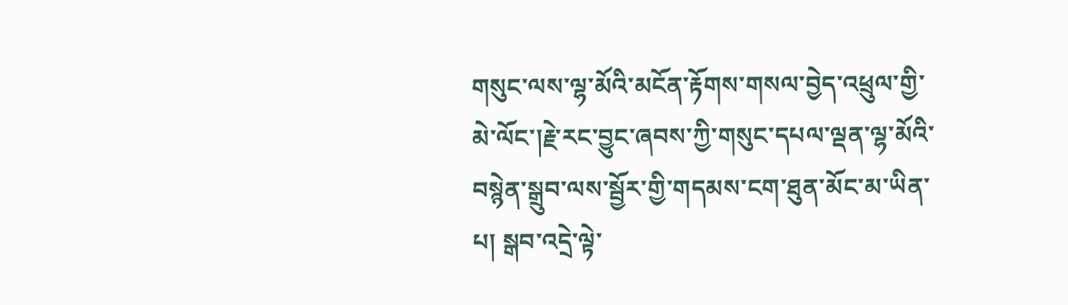གསུང་ལས་ལྷ་མོའི་མངོན་རྟོགས་གསལ་བྱེད་འཕྲུལ་གྱི་མེ་ལོང་།རྗེ་རང་བྱུང་ཞབས་ཀྱི་གསུང་དཔལ་ལྡན་ལྷ་མོའི་བསྙེན་སྒྲུབ་ལས་སྦྱོར་གྱི་གདམས་ངག་ཐུན་མོང་མ་ཡིན་པ། སྒབ་འདྲེ་ལྟེ་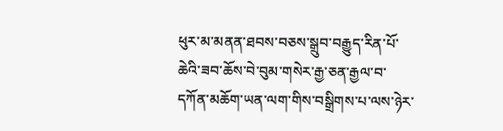ཕུར་མ་མནན་ཐབས་བཅས་སྒྲུབ་བརྒྱུད་རིན་པོ་ཆེའི་ཟབ་ཆོས་བེ་བུམ་གསེར་རྒྱ་ཅན་རྒྱལ་བ་དཀོན་མཆོག་ཡན་ལག་གིས་བསྒྲིགས་པ་ལས་ཉེར་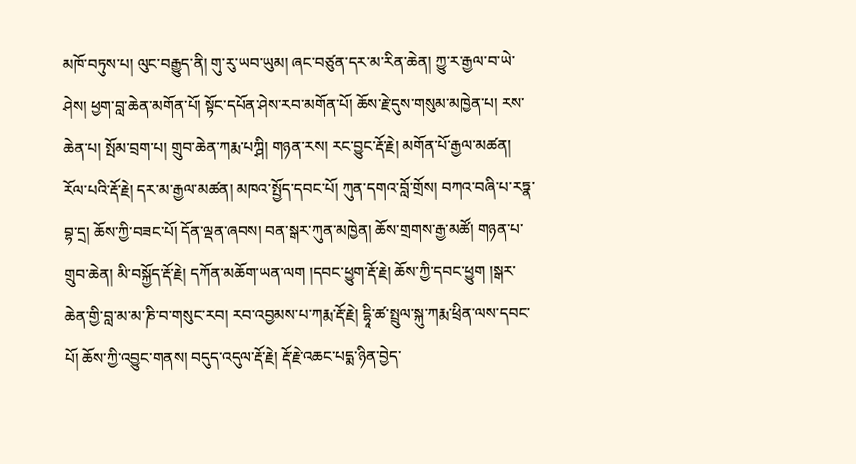མཁོ་བཏུས་པ། ལུང་བརྒྱུད་ནི། གུ་རུ་ཡབ་ཡུམ། ཞང་བཙུན་དར་མ་རིན་ཆེན། ཀྱུ་ར་རྒྱལ་བ་ཡེ་ཤེས། ཕྱག་བླ་ཆེན་མགོན་པོ། སྟོང་དཔོན་ཤེས་རབ་མགོན་པོ། ཆོས་རྗེ་དུས་གསུམ་མཁྱེན་པ། རས་ཆེན་པ། སྤོམ་བྲག་པ། གྲུབ་ཆེན་ཀརྨ་པཀྴི། གཉན་རས། རང་བྱུང་རྡོ་རྗེ། མགོན་པོ་རྒྱལ་མཚན། རོལ་པའི་རྡོ་རྗེ། དར་མ་རྒྱལ་མཚན། མཁའ་སྤྱོད་དབང་པོ། ཀུན་དགའ་བློ་གྲོས། བཀའ་བཞི་པ་རཏྣ་བྷ་དྲ། ཆོས་ཀྱི་བཟང་པོ། དོན་ལྡན་ཞབས། བན་སྒར་ཀུན་མཁྱེན། ཆོས་གྲགས་རྒྱ་མཚོ། གཉན་པ་གྲུབ་ཆེན། མི་བསྐྱོད་རྡོ་རྗེ། དཀོན་མཆོག་ཡན་ལག །དབང་ཕྱུག་རྡོ་རྗེ། ཆོས་ཀྱི་དབང་ཕྱུག །སྒར་ཆེན་གྱི་བླ་མ་མ་ཎི་བ་གསུང་རབ། རབ་འབྱམས་པ་ཀརྨ་རྡོ་རྗེ། དྷཱི་ཚ་སྤྲུལ་སྐུ་ཀརྨ་ཕྲིན་ལས་དབང་པོ། ཆོས་ཀྱི་འབྱུང་གནས། བདུད་འདུལ་རྡོ་རྗེ། རྡོ་རྗེ་འཆང་པདྨ་ཉིན་བྱེད་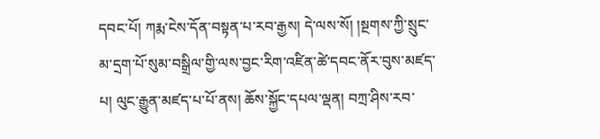དབང་པོ། ཀརྨ་ངེས་དོན་བསྟན་པ་རབ་རྒྱས། དེ་ལས་སོ། །སྔགས་ཀྱི་སྲུང་མ་དྲག་པོ་སུམ་བསྒྲིལ་གྱི་ལས་བྱང་རིག་འཛིན་ཚེ་དབང་ནོར་བུས་མཛད་པ། ལུང་རྒྱུན་མཛད་པ་པོ་ནས། ཆོས་སྐྱོང་དཔལ་ལྡན། བཀྲ་ཤིས་རབ་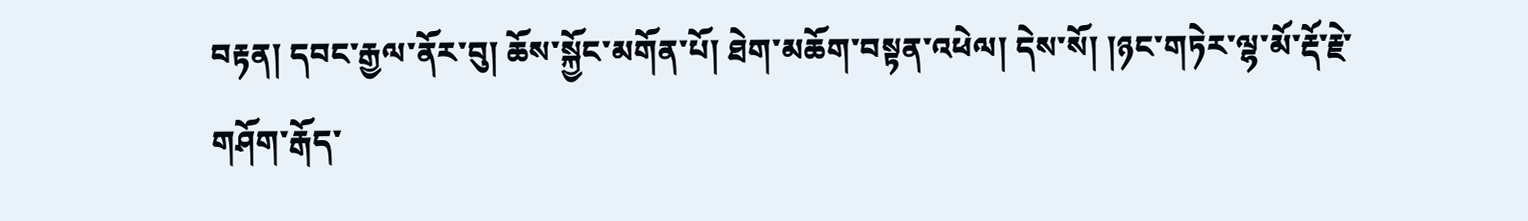བརྟན། དབང་རྒྱལ་ནོར་བུ། ཆོས་སྐྱོང་མགོན་པོ། ཐེག་མཆོག་བསྟན་འཕེལ། དེས་སོ། །ཉང་གཏེར་ལྷ་མོ་རྡོ་རྗེ་གཤོག་རྒོད་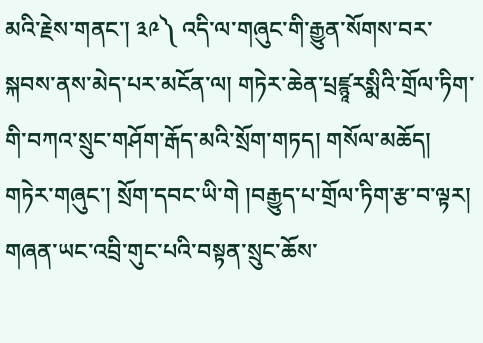མའི་རྗེས་གནང་། ༣༩༽ འདི་ལ་གཞུང་གི་རྒྱུན་སོགས་བར་སྐབས་ནས་མེད་པར་མངོན་ལ། གཏེར་ཆེན་པྲཛྙཱརསྨིའི་གྲོལ་ཏིག་གི་བཀའ་སྲུང་གཤོག་རྒོད་མའི་སྲོག་གཏད། གསོལ་མཆོད། གཏེར་གཞུང་། སྲོག་དབང་ཡི་གེ །བརྒྱུད་པ་གྲོལ་ཏིག་རྩ་བ་ལྟར། གཞན་ཡང་འབྲི་གུང་པའི་བསྟན་སྲུང་ཆོས་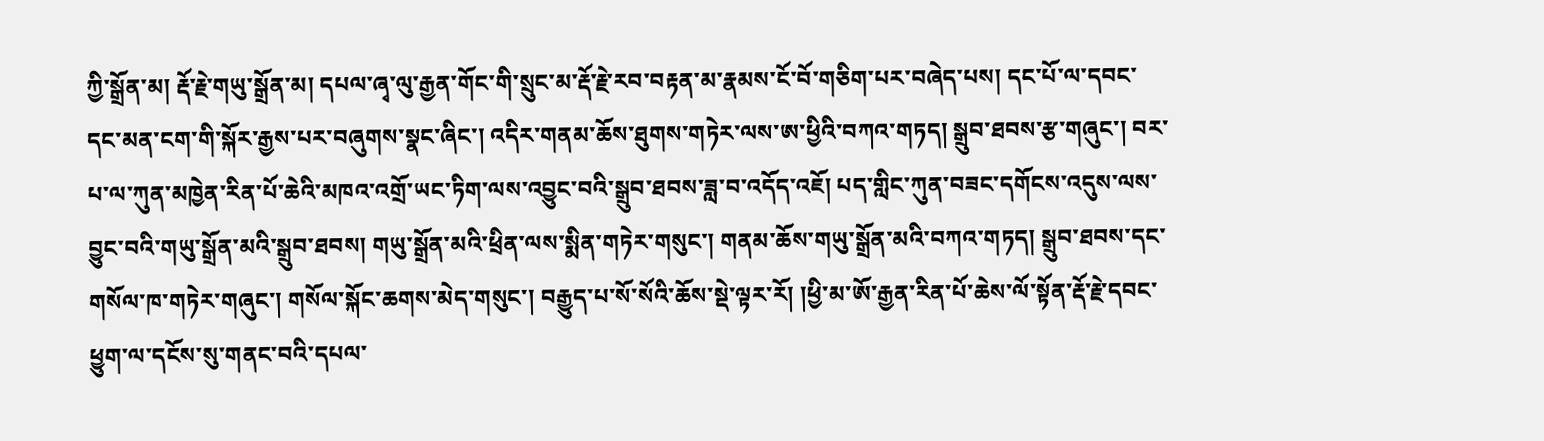ཀྱི་སྒྲོན་མ། རྡོ་རྗེ་གཡུ་སྒྲོན་མ། དཔལ་ཞྭ་ལུ་རྒྱན་གོང་གི་སྲུང་མ་རྡོ་རྗེ་རབ་བརྟན་མ་རྣམས་ངོ་བོ་གཅིག་པར་བཞེད་པས། དང་པོ་ལ་དབང་དང་མན་ངག་གི་སྐོར་རྒྱས་པར་བཞུགས་སྣང་ཞིང་། འདིར་གནམ་ཆོས་ཐུགས་གཏེར་ལས་ཨ་ཕྱིའི་བཀའ་གཏད། སྒྲུབ་ཐབས་རྩ་གཞུང་། བར་པ་ལ་ཀུན་མཁྱེན་རིན་པོ་ཆེའི་མཁའ་འགྲོ་ཡང་ཏིག་ལས་འབྱུང་བའི་སྒྲུབ་ཐབས་ཟླ་བ་འདོད་འཇོ། པད་གླིང་ཀུན་བཟང་དགོངས་འདུས་ལས་བྱུང་བའི་གཡུ་སྒྲོན་མའི་སྒྲུབ་ཐབས། གཡུ་སྒྲོན་མའི་ཕྲིན་ལས་སྨིན་གཏེར་གསུང་། གནམ་ཆོས་གཡུ་སྒྲོན་མའི་བཀའ་གཏད། སྒྲུབ་ཐབས་དང་གསོལ་ཁ་གཏེར་གཞུང་། གསོལ་སྐོང་ཆགས་མེད་གསུང་། བརྒྱུད་པ་སོ་སོའི་ཆོས་སྡེ་ལྟར་རོ། །ཕྱི་མ་ཨོ་རྒྱན་རིན་པོ་ཆེས་ལོ་སྟོན་རྡོ་རྗེ་དབང་ཕྱུག་ལ་དངོས་སུ་གནང་བའི་དཔལ་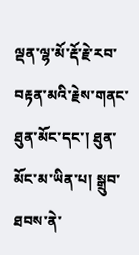ལྡན་ལྷ་མོ་རྡོ་རྗེ་རབ་བརྟན་མའི་རྗེས་གནང་ཐུན་མོང་དང་། ཐུན་མོང་མ་ཡིན་པ། སྒྲུབ་ཐབས་ནེ་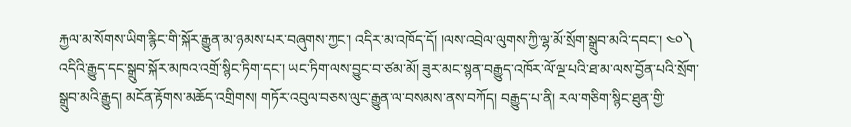རྐྱལ་མ་སོགས་ཡིག་རྙིང་གི་སྐོར་རྒྱུན་མ་ཉམས་པར་བཞུགས་ཀྱང་། འདིར་མ་འཁོད་དོ། །ལས་འབྲེལ་ལུགས་ཀྱི་ལྷ་མོ་སྲོག་སྒྲུབ་མའི་དབང་། ༤༠༽ འདིའི་རྒྱུད་དང་སྒྲུབ་སྐོར་མཁའ་འགྲོ་སྙིང་ཏིག་དང་། ཡང་ཏིག་ལས་བྱུང་བ་ཙམ་མོ། ཟུར་མང་སྙན་བརྒྱུད་འཁོར་ལོ་ལྔ་པའི་ཐ་མ་ལས་བྱོན་པའི་སྲོག་སྒྲུབ་མའི་རྒྱུད། མངོན་རྟོགས་མཆོད་འགྲིགས། གཏོར་འབུལ་བཅས་ལུང་རྒྱུན་ལ་བསམས་ནས་བཀོད། བརྒྱུད་པ་ནི། རལ་གཅིག་སྙིང་ཐུན་གྱི་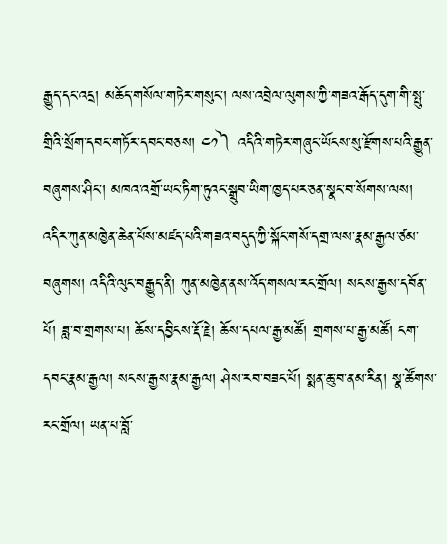རྒྱུད་དང་འདྲ། མཆོད་གསོལ་གཏེར་གསུང་། ལས་འབྲེལ་ལུགས་ཀྱི་གཟའ་རྒོད་དུག་གི་སྤུ་གྲིའི་སྲོག་དབང་གཏོར་དབང་བཅས། ༤༡༽ འདིའི་གཏེར་གཞུང་ཡོངས་སུ་རྫོགས་པའི་རྒྱུན་བཞུགས་ཤིང་། མཁའ་འགྲོ་ཡང་ཏིག་ཏུའང་སྒྲུབ་ཡིག་ཁྱད་པར་ཅན་སྣང་བ་སོགས་ལས། འདིར་ཀུན་མཁྱེན་ཆེན་པོས་མཛད་པའི་གཟའ་བདུད་ཀྱི་སྐོང་གསོ་དགྲ་ལས་རྣམ་རྒྱལ་ཙམ་བཞུགས། འདིའི་ལུང་བརྒྱུད་ནི། ཀུན་མཁྱེན་ནས་འོད་གསལ་རང་གྲོལ། སངས་རྒྱས་དབོན་པོ། ཟླ་བ་གྲགས་པ། ཆོས་དབྱིངས་རྡོ་རྗེ། ཆོས་དཔལ་རྒྱ་མཚོ། གྲགས་པ་རྒྱ་མཚོ། ངག་དབང་རྣམ་རྒྱལ། སངས་རྒྱས་རྣམ་རྒྱལ། ཤེས་རབ་བཟང་པོ། སྨན་ཆུ་བ་ནམ་རིན། སྣ་ཚོགས་རང་གྲོལ། ཡན་པ་བློ་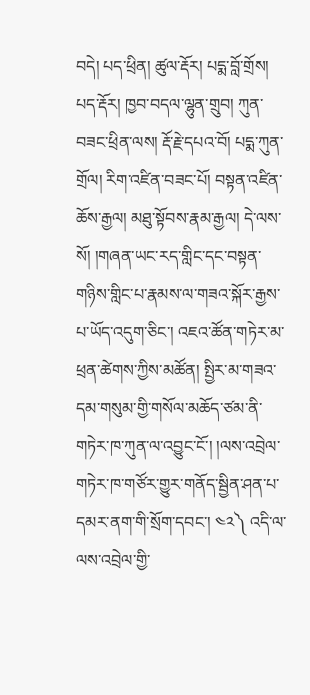བདེ། པད་ཕྲིན། ཚུལ་རྡོར། པདྨ་བློ་གྲོས། པད་རྡོར། ཁྱབ་བདལ་ལྷུན་གྲུབ། ཀུན་བཟང་ཕྲིན་ལས། རྡོ་རྗེ་དཔའ་བོ། པདྨ་ཀུན་གྲོལ། རིག་འཛིན་བཟང་པོ། བསྟན་འཛིན་ཆོས་རྒྱལ། མཐུ་སྟོབས་རྣམ་རྒྱལ། དེ་ལས་སོ། །གཞན་ཡང་རད་གླིང་དང་བསྟན་གཉིས་གླིང་པ་རྣམས་ལ་གཟའ་སྐོར་རྒྱས་པ་ཡོད་འདུག་ཅིང་། འཇའ་ཚོན་གཏེར་མ་ཕྲན་ཚེགས་ཀྱིས་མཚོན། སྤྱིར་མ་གཟའ་དམ་གསུམ་གྱི་གསོལ་མཆོད་ཙམ་ནི་གཏེར་ཁ་ཀུན་ལ་འབྱུང་ངོ་། །ལས་འབྲེལ་གཏེར་ཁ་གཙོར་གྱུར་གནོད་སྦྱིན་ཤན་པ་དམར་ནག་གི་སྲོག་དབང་། ༤༢༽ འདི་ལ་ལས་འབྲེལ་གྱི་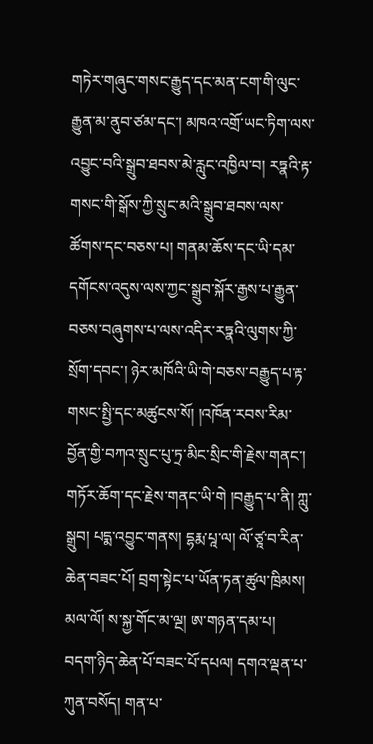གཏེར་གཞུང་གསང་རྒྱུད་དང་མན་ངག་གི་ལུང་རྒྱུན་མ་ནུབ་ཙམ་དང་། མཁའ་འགྲོ་ཡང་ཏིག་ལས་འབྱུང་བའི་སྒྲུབ་ཐབས་མེ་རླུང་འཁྱིལ་བ། རཏྣའི་རྟ་གསང་གི་སྒོས་ཀྱི་སྲུང་མའི་སྒྲུབ་ཐབས་ལས་ཚོགས་དང་བཅས་པ། གནམ་ཆོས་དང་ཡི་དམ་དགོངས་འདུས་ལས་ཀྱང་སྒྲུབ་སྐོར་རྒྱས་པ་རྒྱུན་བཅས་བཞུགས་པ་ལས་འདིར་རཏྣའི་ལུགས་ཀྱི་སྲོག་དབང་། ཉེར་མཁོའི་ཡི་གེ་བཅས་བརྒྱུད་པ་རྟ་གསང་སྤྱི་དང་མཚུངས་སོ། །འཁོན་རབས་རིམ་བྱོན་གྱི་བཀའ་སྲུང་པུ་ཏྲ་མིང་སྲིང་གི་རྗེས་གནང་། གཏོར་ཆོག་དང་རྗེས་གནང་ཡི་གེ །བརྒྱུད་པ་ནི། ཀླུ་སྒྲུབ། པདྨ་འབྱུང་གནས། དྷརྨ་པཱ་ལ། ལོ་ཙཱ་བ་རིན་ཆེན་བཟང་པོ། བྲག་སྟེང་པ་ཡོན་ཏན་ཚུལ་ཁྲིམས། མལ་ལོ། ས་སྐྱ་གོང་མ་ལྔ། ཨ་གཉན་དམ་པ། བདག་ཉིད་ཆེན་པོ་བཟང་པོ་དཔལ། དགའ་ལྡན་པ་ཀུན་བསོད། གན་པ་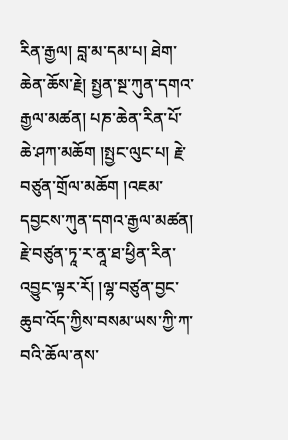རིན་རྒྱལ། བླ་མ་དམ་པ། ཐེག་ཆེན་ཆོས་རྗེ། སྤྱན་སྔ་ཀུན་དགའ་རྒྱལ་མཚན། པཎ་ཆེན་རིན་པོ་ཆེ་ཤཀ་མཆོག །སྤྱང་ལུང་པ། རྗེ་བཙུན་གྲོལ་མཆོག །འཇམ་དབྱངས་ཀུན་དགའ་རྒྱལ་མཚན། རྗེ་བཙུན་ཏཱ་ར་ནཱ་ཐ་ཕྱིན་རིན་འབྱུང་ལྟར་རོ། །ལྷ་བཙུན་བྱང་ཆུབ་འོད་ཀྱིས་བསམ་ཡས་ཀྱི་ཀ་བའི་ཆོལ་ནས་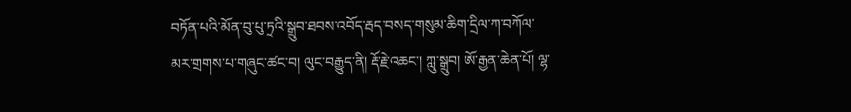བཏོན་པའི་མོན་བུ་པུ་ཏྲའི་སྒྲུབ་ཐབས་འབོད་རྦད་བསད་གསུམ་ཆིག་དྲིལ་ཀ་བཀོལ་མར་གྲགས་པ་གཞུང་ཚང་བ། ལུང་བརྒྱུད་ནི། རྡོ་རྗེ་འཆང་། ཀླུ་སྒྲུབ། ཨོ་རྒྱན་ཆེན་པོ། ལྷ་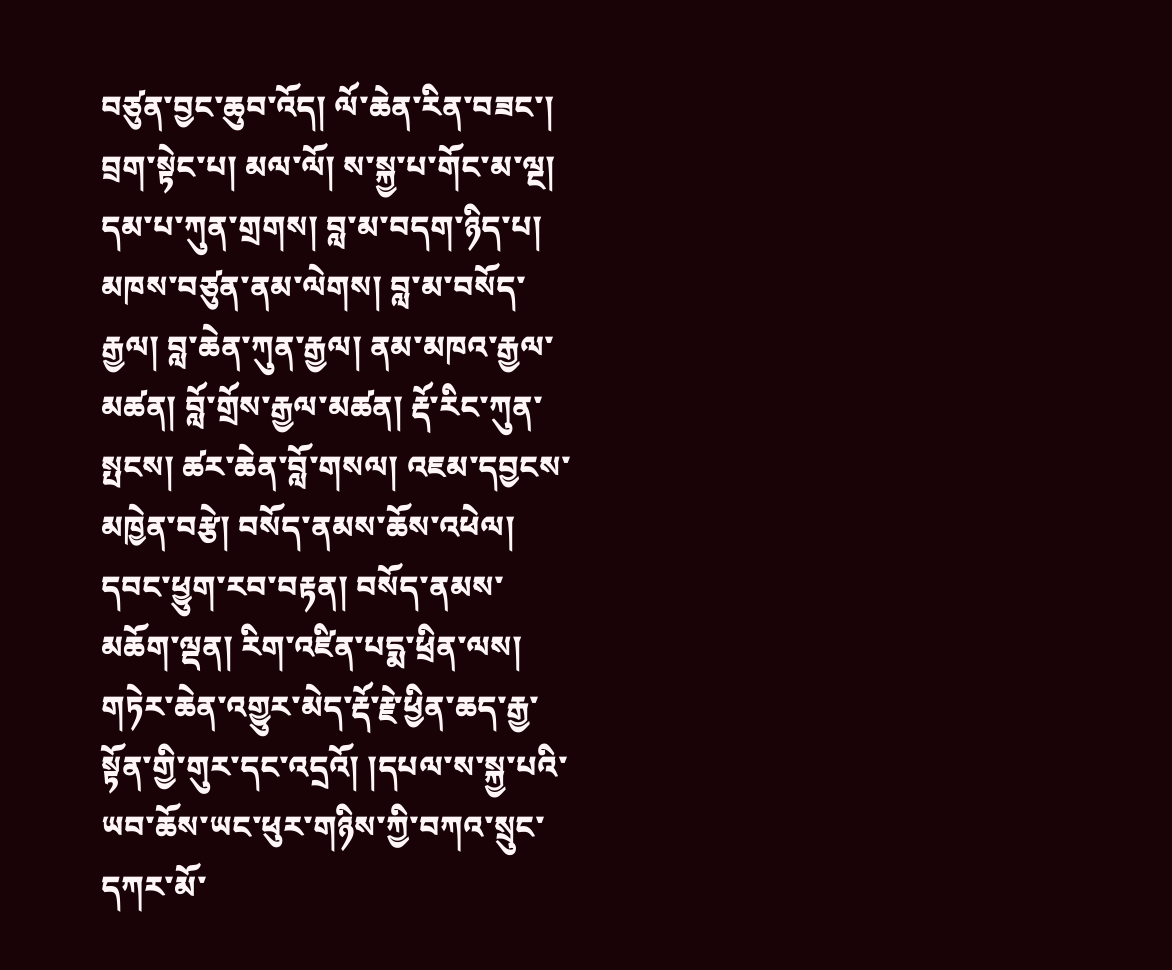བཙུན་བྱང་ཆུབ་འོད། ལོ་ཆེན་རིན་བཟང་། བྲག་སྟེང་པ། མལ་ལོ། ས་སྐྱ་པ་གོང་མ་ལྔ། དམ་པ་ཀུན་གྲགས། བླ་མ་བདག་ཉིད་པ། མཁས་བཙུན་ནམ་ལེགས། བླ་མ་བསོད་རྒྱལ། བླ་ཆེན་ཀུན་རྒྱལ། ནམ་མཁའ་རྒྱལ་མཚན། བློ་གྲོས་རྒྱལ་མཚན། རྡོ་རིང་ཀུན་སྤངས། ཚར་ཆེན་བློ་གསལ། འཇམ་དབྱངས་མཁྱེན་བརྩེ། བསོད་ནམས་ཆོས་འཕེལ། དབང་ཕྱུག་རབ་བརྟན། བསོད་ནམས་མཆོག་ལྡན། རིག་འཛིན་པདྨ་ཕྲིན་ལས། གཏེར་ཆེན་འགྱུར་མེད་རྡོ་རྗེ་ཕྱིན་ཆད་རྒྱ་སྟོན་གྱི་གུར་དང་འདྲའོ། །དཔལ་ས་སྐྱ་པའི་ཡབ་ཆོས་ཡང་ཕུར་གཉིས་ཀྱི་བཀའ་སྲུང་དཀར་མོ་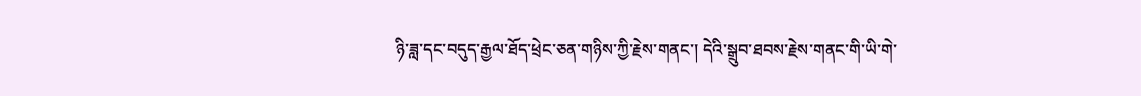ཉི་ཟླ་དང་བདུད་རྒྱལ་ཐོད་ཕྲེང་ཅན་གཉིས་ཀྱི་རྗེས་གནང་། དེའི་སྒྲུབ་ཐབས་རྗེས་གནང་གི་ཡི་གེ་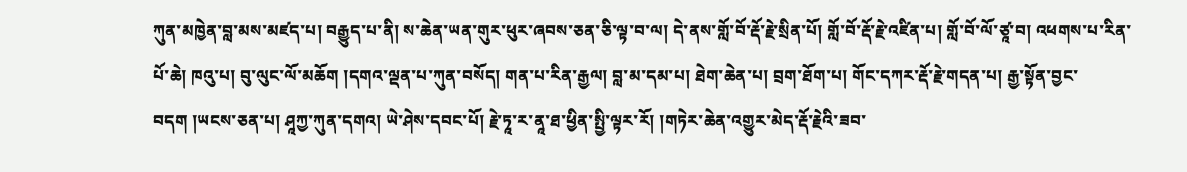ཀུན་མཁྱེན་བླ་མས་མཛད་པ། བརྒྱུད་པ་ནི། ས་ཆེན་ཡན་གུར་ཕུར་ཞབས་ཅན་ཅི་ལྟ་བ་ལ། དེ་ནས་གློ་བོ་རྡོ་རྗེ་སྲིན་པོ། གློ་བོ་རྡོ་རྗེ་འཛིན་པ། གློ་བོ་ལོ་ཙཱ་བ། འཕགས་པ་རིན་པོ་ཆེ། ཁའུ་པ། བུ་ལུང་ལོ་མཆོག །དགའ་ལྡན་པ་ཀུན་བསོད། གན་པ་རིན་རྒྱལ། བླ་མ་དམ་པ། ཐེག་ཆེན་པ། བྲག་ཐོག་པ། གོང་དཀར་རྡོ་རྗེ་གདན་པ། རྒྱ་སྟོན་བྱང་བདག །ཡངས་ཅན་པ། ཤཱཀྱ་ཀུན་དགའ། ཡེ་ཤེས་དབང་པོ། རྗེ་ཏཱ་ར་ནཱ་ཐ་ཕྱིན་སྤྱི་ལྟར་རོ། །གཏེར་ཆེན་འགྱུར་མེད་རྡོ་རྗེའི་ཟབ་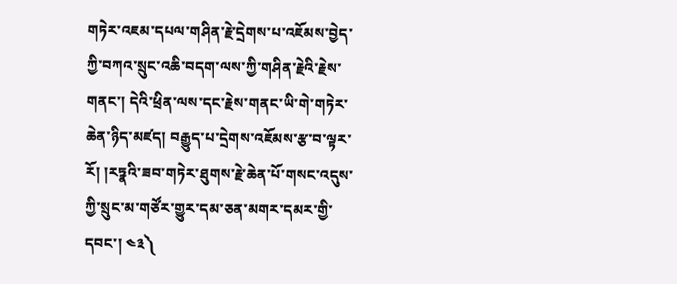གཏེར་འཇམ་དཔལ་གཤིན་རྗེ་དྲེགས་པ་འཇོམས་བྱེད་ཀྱི་བཀའ་སྲུང་འཆི་བདག་ལས་ཀྱི་གཤིན་རྗེའི་རྗེས་གནང་། དེའི་ཕྲིན་ལས་དང་རྗེས་གནང་ཡི་གེ་གཏེར་ཆེན་ཉིད་མཛད། བརྒྱུད་པ་དྲེགས་འཇོམས་རྩ་བ་ལྟར་རོ། །རཏྣའི་ཟབ་གཏེར་ཐུགས་རྗེ་ཆེན་པོ་གསང་འདུས་ཀྱི་སྲུང་མ་གཙོར་གྱུར་དམ་ཅན་མགར་དམར་གྱི་དབང་། ༤༣༽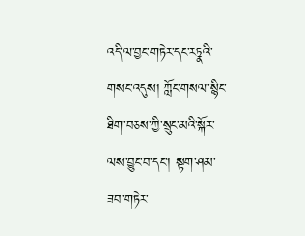འདི་ལ་བྱང་གཏེར་དང་རཏྣའི་གསང་འདུས། ཀློང་གསལ་སྙིང་ཐིག་བཅས་ཀྱི་སྲུང་མའི་སྐོར་ལས་བྱུང་བ་དང་། སྟག་ཤམ་ཟབ་གཏེར་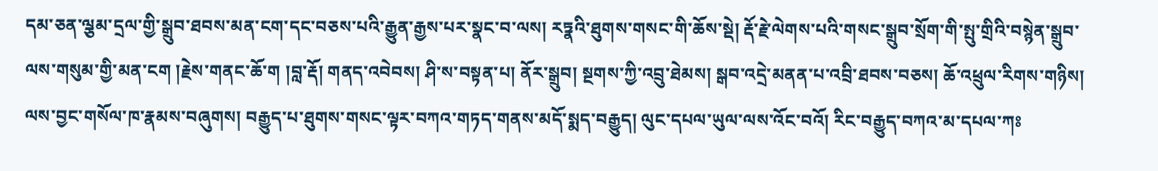དམ་ཅན་ལྕམ་དྲལ་གྱི་སྒྲུབ་ཐབས་མན་ངག་དང་བཅས་པའི་རྒྱུན་རྒྱས་པར་སྣང་བ་ལས། རཏྣའི་ཐུགས་གསང་གི་ཆོས་སྡེ། རྡོ་རྗེ་ལེགས་པའི་གསང་སྒྲུབ་སྲོག་གི་སྤུ་གྲིའི་བསྙེན་སྒྲུབ་ལས་གསུམ་གྱི་མན་ངག །རྗེས་གནང་ཆོ་ག །བླ་རྡོ། གནད་འབེབས། ཤི་ས་བསྟན་པ། ནོར་སྒྲུབ། སྔགས་ཀྱི་འབྲུ་ཐེམས། སྒབ་འདྲེ་མནན་པ་འབྲི་ཐབས་བཅས། ཆོ་འཕྲུལ་རིགས་གཉིས། ལས་བྱང་གསོལ་ཁ་རྣམས་བཞུགས། བརྒྱུད་པ་ཐུགས་གསང་ལྟར་བཀའ་གཏད་གནས་མདོ་སྨད་བརྒྱུད། ལུང་དཔལ་ཡུལ་ལས་འོང་བའོ། རིང་བརྒྱུད་བཀའ་མ་དཔལ་ཀཿ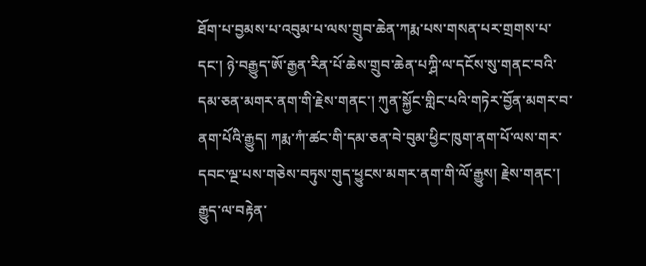ཐོག་པ་བྱམས་པ་འབུམ་པ་ལས་གྲུབ་ཆེན་ཀརྨ་པས་གསན་པར་གྲགས་པ་དང་། ཉེ་བརྒྱུད་ཨོ་རྒྱན་རིན་པོ་ཆེས་གྲུབ་ཆེན་པཀྴི་ལ་དངོས་སུ་གནང་བའི་དམ་ཅན་མགར་ནག་གི་རྗེས་གནང་། ཀུན་སྐྱོང་གླིང་པའི་གཏེར་བྱོན་མགར་བ་ནག་པོའི་རྒྱུད། ཀརྨ་ཀཾ་ཚང་གི་དམ་ཅན་བེ་བུམ་ཕྱིང་ཁུག་ནག་པོ་ལས་གར་དབང་ལྔ་པས་གཅེས་བཏུས་གུད་ཕྱུངས་མགར་ནག་གི་ལོ་རྒྱུས། རྗེས་གནང་། རྒྱུད་ལ་བརྟེན་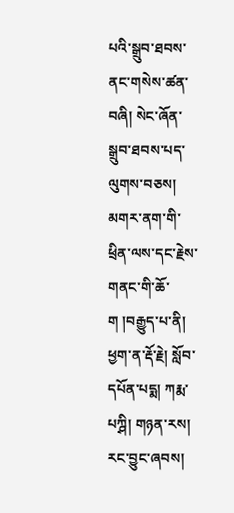པའི་སྒྲུབ་ཐབས་ནང་གསེས་ཚན་བཞི། སེང་ཞོན་སྒྲུབ་ཐབས་པད་ལུགས་བཅས། མགར་ནག་གི་ཕྲིན་ལས་དང་རྗེས་གནང་གི་ཆོ་ག །བརྒྱུད་པ་ནི། ཕྱག་ན་རྡོ་རྗེ། སློབ་དཔོན་པདྨ། ཀརྨ་པཀྴི། གཉན་རས། རང་བྱུང་ཞབས།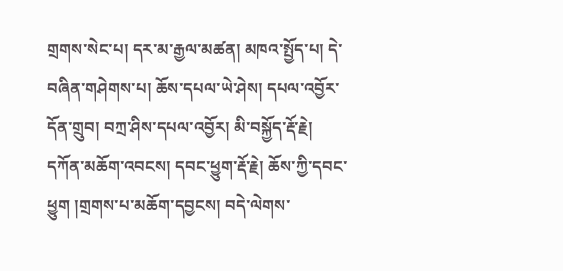གྲགས་སེང་པ། དར་མ་རྒྱལ་མཚན། མཁའ་སྤྱོད་པ། དེ་བཞིན་གཤེགས་པ། ཆོས་དཔལ་ཡེ་ཤེས། དཔལ་འབྱོར་དོན་གྲུབ། བཀྲ་ཤིས་དཔལ་འབྱོར། མི་བསྐྱོད་རྡོ་རྗེ། དཀོན་མཆོག་འབངས། དབང་ཕྱུག་རྡོ་རྗེ། ཆོས་ཀྱི་དབང་ཕྱུག །གྲགས་པ་མཆོག་དབྱངས། བདེ་ལེགས་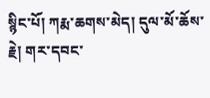སྙིང་པོ། ཀརྨ་ཆགས་མེད། དུལ་མོ་ཆོས་རྗེ། གར་དབང་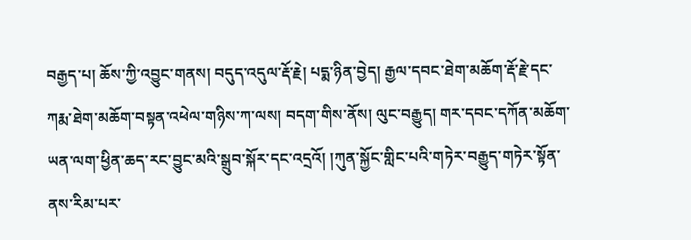བརྒྱད་པ། ཆོས་ཀྱི་འབྱུང་གནས། བདུད་འདུལ་རྡོ་རྗེ། པདྨ་ཉིན་བྱེད། རྒྱལ་དབང་ཐེག་མཆོག་རྡོ་རྗེ་དང་ཀརྨ་ཐེག་མཆོག་བསྟན་འཕེལ་གཉིས་ཀ་ལས། བདག་གིས་ནོས། ལུང་བརྒྱུད། གར་དབང་དཀོན་མཆོག་ཡན་ལག་ཕྱིན་ཆད་རང་བྱུང་མའི་སྒྲུབ་སྐོར་དང་འདྲའོ། །ཀུན་སྐྱོང་གླིང་པའི་གཏེར་བརྒྱུད་གཏེར་སྟོན་ནས་རིམ་པར་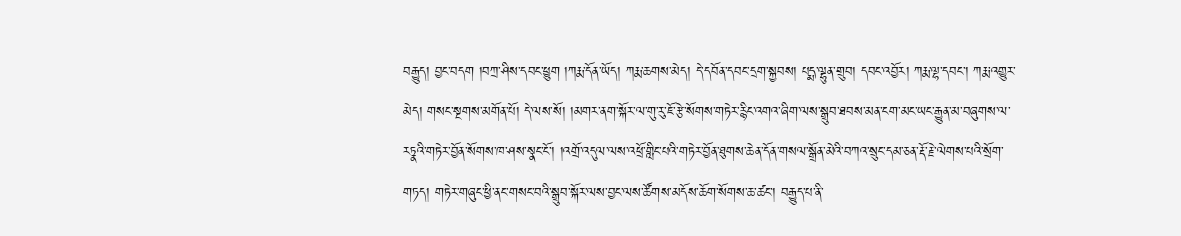བརྒྱུད། བྱང་བདག །བཀྲ་ཤིས་དབང་ཕྱུག །ཀརྨ་དོན་ཡོད། ཀརྨ་ཆགས་མེད། དེ་དབོན་དབང་དྲག་སྐྱབས། པདྨ་ལྷུན་གྲུབ། དབང་འབྱོར། ཀརྨ་ལྷ་དབང་། ཀརྨ་འགྱུར་མེད། གསང་སྔགས་མགོན་པོ། དེ་ལས་སོ། །མགར་ནག་སྐོར་ལ་གུ་རུ་ཇོ་རྩེ་སོགས་གཏེར་རྙིང་འགའ་ཞིག་ལས་སྒྲུབ་ཐབས་མན་ངག་མང་ཡང་རྒྱུན་མ་བཞུགས་ལ་རཏྣའི་གཏེར་བྱོན་སོགས་ཁ་ཤས་སྣང་ངོ་། །འགྲོ་འདུལ་ལས་འཕྲོ་གླིང་པའི་གཏེར་བྱོན་ཐུགས་ཆེན་དོན་གསལ་སྒྲོན་མེའི་བཀའ་སྲུང་དམ་ཅན་རྡོ་རྗེ་ལེགས་པའི་སྲོག་གཏད། གཏེར་གཞུང་ཕྱི་ནང་གསང་བའི་སྒྲུབ་སྐོར་ལས་བྱང་ལས་ཚོགས་མདོས་ཆོག་སོགས་ཆ་ཚང་། བརྒྱུད་པ་ནི་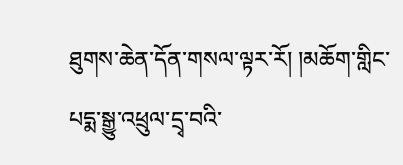ཐུགས་ཆེན་དོན་གསལ་ལྟར་རོ། །མཆོག་གླིང་པདྨ་སྒྱུ་འཕྲུལ་དྲྭ་བའི་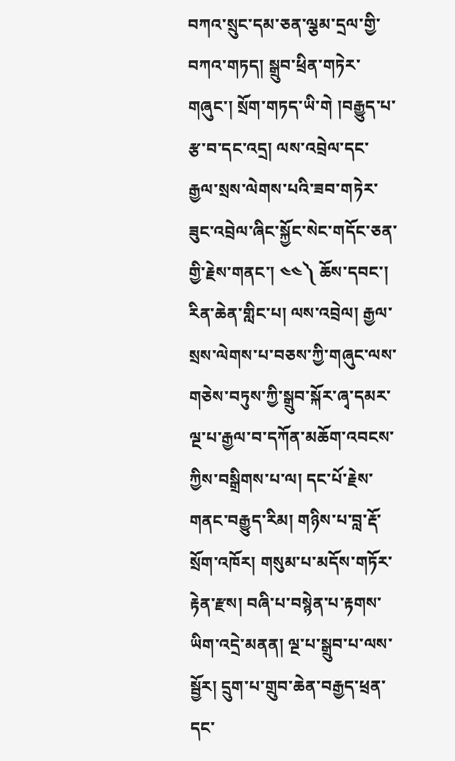བཀའ་སྲུང་དམ་ཅན་ལྕམ་དྲལ་གྱི་བཀའ་གཏད། སྒྲུབ་ཕྲིན་གཏེར་གཞུང་། སྲོག་གཏད་ཡི་གེ །བརྒྱུད་པ་རྩ་བ་དང་འདྲ། ལས་འབྲེལ་དང་རྒྱལ་སྲས་ལེགས་པའི་ཟབ་གཏེར་ཟུང་འབྲེལ་ཞིང་སྐྱོང་སེང་གདོང་ཅན་གྱི་རྗེས་གནང་། ༤༤༽ ཆོས་དབང་། རིན་ཆེན་གླིང་པ། ལས་འབྲེལ། རྒྱལ་སྲས་ལེགས་པ་བཅས་ཀྱི་གཞུང་ལས་གཅེས་བཏུས་ཀྱི་སྒྲུབ་སྐོར་ཞྭ་དམར་ལྔ་པ་རྒྱལ་བ་དཀོན་མཆོག་འབངས་ཀྱིས་བསྒྲིགས་པ་ལ། དང་པོ་རྗེས་གནང་བརྒྱུད་རིམ། གཉིས་པ་བླ་རྡོ་སྲོག་འཁོར། གསུམ་པ་མདོས་གཏོར་རྟེན་རྫས། བཞི་པ་བསྙེན་པ་རྟགས་ཡིག་འདྲེ་མནན། ལྔ་པ་སྒྲུབ་པ་ལས་སྦྱོར། དྲུག་པ་གྲུབ་ཆེན་བརྒྱད་ཕྲན་དང་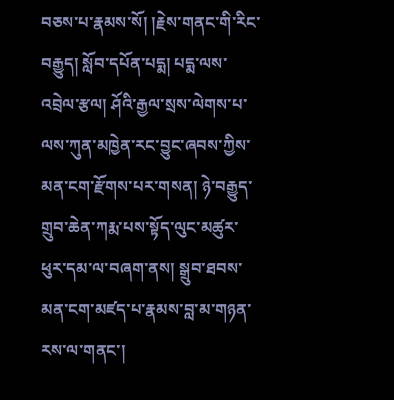བཅས་པ་རྣམས་སོ། །རྗེས་གནང་གི་རིང་བརྒྱུད། སློབ་དཔོན་པདྨ། པདྨ་ལས་འབྲེལ་རྩལ། ཤོའི་རྒྱལ་སྲས་ལེགས་པ་ལས་ཀུན་མཁྱེན་རང་བྱུང་ཞབས་ཀྱིས་མན་ངག་རྫོགས་པར་གསན། ཉེ་བརྒྱུད་གྲུབ་ཆེན་ཀརྨ་པས་སྟོད་ལུང་མཚུར་ཕུར་དམ་ལ་བཞག་ནས། སྒྲུབ་ཐབས་མན་ངག་མཛད་པ་རྣམས་བླ་མ་གཉན་རས་ལ་གནང་།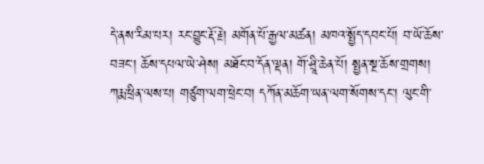དེ་ནས་རིམ་པར། རང་བྱུང་རྡོ་རྗེ། མགོན་པོ་རྒྱལ་མཚན། མཁའ་སྤྱོད་དབང་པོ། བ་ཡོ་ཆོས་བཟང་། ཆོས་དཔལ་ཡེ་ཤེས། མཐོང་བ་དོན་ལྡན། གོ་ཤྲཱི་ཆེན་པོ། སྤྱན་སྔ་ཆོས་གྲགས། ཀརྨ་ཕྲིན་ལས་པ། གཙུག་ལག་ཕྲེང་བ། དཀོན་མཆོག་ཡན་ལག་སོགས་དང་། ལུང་གི་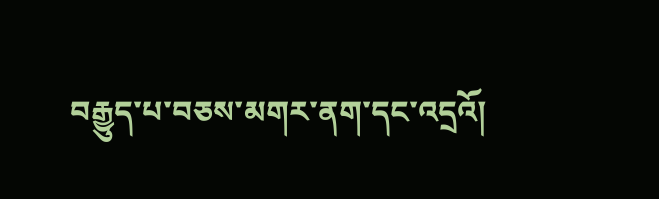བརྒྱུད་པ་བཅས་མགར་ནག་དང་འདྲའོ།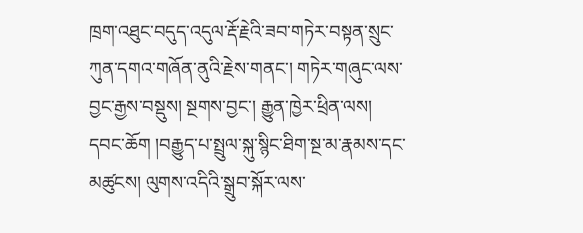ཁྲག་འཐུང་བདུད་འདུལ་རྡོ་རྗེའི་ཟབ་གཏེར་བསྟན་སྲུང་ཀུན་དགའ་གཞོན་ནུའི་རྗེས་གནང་། གཏེར་གཞུང་ལས་བྱང་རྒྱས་བསྡུས། སྔགས་བྱང་། རྒྱུན་ཁྱེར་ཕྲིན་ལས། དབང་ཆོག །བརྒྱུད་པ་སྤྲུལ་སྐུ་སྙིང་ཐིག་སྔ་མ་རྣམས་དང་མཚུངས། ལུགས་འདིའི་སྒྲུབ་སྐོར་ལས་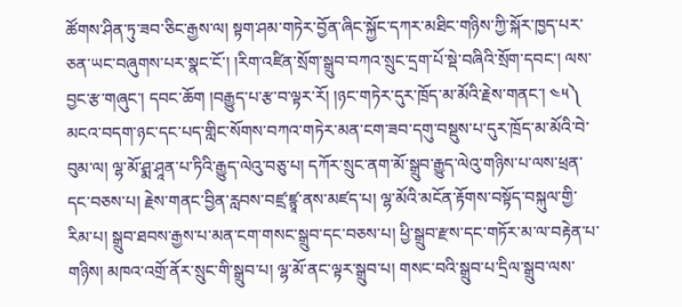ཚོགས་ཤིན་ཏུ་ཟབ་ཅིང་རྒྱས་ལ། སྟག་ཤམ་གཏེར་བྱོན་ཞིང་སྐྱོང་དཀར་མཐིང་གཉིས་ཀྱི་སྐོར་ཁྱད་པར་ཅན་ཡང་བཞུགས་པར་སྣང་ངོ་། །རིག་འཛིན་སྲོག་སྒྲུབ་བཀའ་སྲུང་དྲག་པོ་སྡེ་བཞིའི་སྲོག་དབང་། ལས་བྱང་རྩ་གཞུང་། དབང་ཆོག །བརྒྱུད་པ་རྩ་བ་ལྟར་རོ། །ཉང་གཏེར་དུར་ཁྲོད་མ་མོའི་རྗེས་གནང་། ༤༥༽ མངའ་བདག་ཉང་དང་པད་གླིང་སོགས་བཀའ་གཏེར་མན་ངག་ཟབ་དགུ་བསྡུས་པ་དུར་ཁྲོད་མ་མོའི་བེ་བུམ་ལ། ལྷ་མོ་ཤྨ་ཤཱན་པ་ཏིའི་རྒྱུད་ལེའུ་བཅུ་པ། དཀོར་སྲུང་ནག་མོ་སྒྲུབ་རྒྱུད་ལེའུ་གཉིས་པ་ལས་ཕྲན་དང་བཅས་པ། རྗེས་གནང་བྱིན་རླབས་བཛྲ་ཛྙཱ་ནས་མཛད་པ། ལྷ་མོའི་མངོན་རྟོགས་བསྟོད་བསྐུལ་གྱི་རིམ་པ། སྒྲུབ་ཐབས་རྒྱས་པ་མན་ངག་གསང་སྒྲུབ་དང་བཅས་པ། ཕྱི་སྒྲུབ་རྫས་དང་གཏོར་མ་ལ་བརྟེན་པ་གཉིས། མཁའ་འགྲོ་ནོར་སྲུང་གི་སྒྲུབ་པ། ལྷ་མོ་ནང་ལྟར་སྒྲུབ་པ། གསང་བའི་སྒྲུབ་པ་དྲིལ་སྒྲུབ་ལས་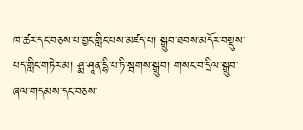ཁ་ཚར་དང་བཅས་པ་བྱང་གླིང་པས་མཛད་པ། སྒྲུབ་ཐབས་མདོར་བསྡུས་པད་གླིང་གཏེར་མ། ཤྨ་ཤཱན་དྷི་པ་ཏི་སྦགས་སྒྲུབ། གསང་བ་དྲིལ་སྒྲུབ་ཞལ་གདམས་དང་བཅས་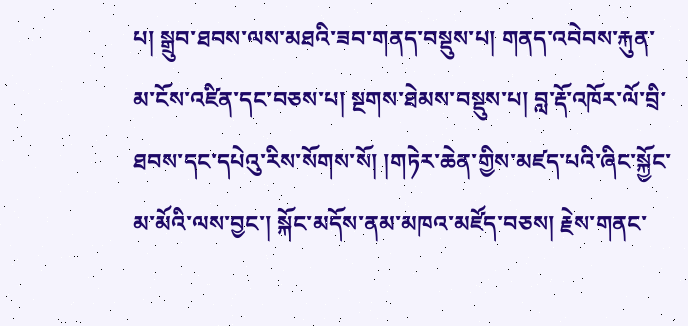པ། སྒྲུབ་ཐབས་ལས་མཐའི་ཟབ་གནད་བསྡུས་པ། གནད་འབེབས་རྐུན་མ་ངོས་འཛིན་དང་བཅས་པ། སྔགས་ཐེམས་བསྡུས་པ། བླ་རྡོ་འཁོར་ལོ་བྲི་ཐབས་དང་དཔེའུ་རིས་སོགས་སོ། །གཏེར་ཆེན་གྱིས་མཛད་པའི་ཞིང་སྐྱོང་མ་མོའི་ལས་བྱང་། སྐོང་མདོས་ནམ་མཁའ་མཛོད་བཅས། རྗེས་གནང་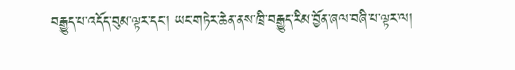བརྒྱུད་པ་འདོད་བུམ་ལྟར་དང་། ཡང་གཏེར་ཆེན་ནས་ཁྲི་བརྒྱུད་རིམ་བྱོན་ཞལ་བཞི་པ་ལྟར་ལ།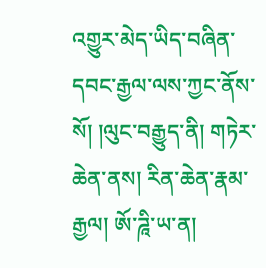འགྱུར་མེད་ཡིད་བཞིན་དབང་རྒྱལ་ལས་ཀྱང་ནོས་སོ། །ལུང་བརྒྱུད་ནི། གཏེར་ཆེན་ནས། རིན་ཆེན་རྣམ་རྒྱལ། ཨོ་ཌཱི་ཡ་ན།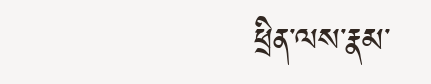ཕྲིན་ལས་རྣམ་